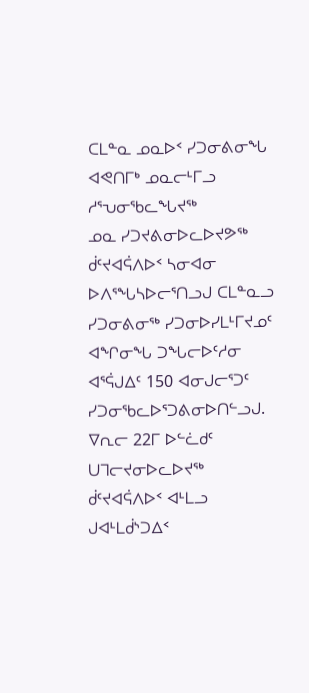ᑕᒪᓐᓇ ᓄᓇᐅᑉ ᓯᑐᓂᕕᓂᖓ ᐊᕙᑎᒥᒃ ᓄᓇᓕᒻᒥᓗ ᓱᕐᕃᓂᖃᓚᖓᔪᖅ
ᓄᓇ ᓯᑐᔪᕕᓂᐅᓚᐅᔪᕗᖅ ᑰᑦᔪᐊᕌᐱᐅᑉ ᓴᓂᐊᓂ ᐅᐱᕐᖓᓴᐅᓕᕐᑎᓗᒍ ᑕᒪᓐᓇᓗ ᓯᑐᓂᕕᓂᖅ ᓯᑐᓂᐅᓯᒪᒻᒥᔪᓄᑦ ᐊᖏᓂᖓ ᑐᖓᓕᐅᑦᓱᓂ ᐊᕐᕌᒍᐃᑦ 150 ᐊᓂᒍᓕᕐᑐᑦ ᓯᑐᓂᖃᓚᐅᕐᑐᕕᓂᐅᑎᓪᓗᒍ. ᐁᕆᓕ 22ᒥ ᐅᓪᓛᑯᑦ ᑌᒣᓕᔪᓂᐅᓚᐅᔪᖅ ᑰᑦᔪᐊᕌᐱᐅᑉ ᐊᒻᒪᓗ ᒍᐊᒻᒪᑰᔅᑐᐃᑉ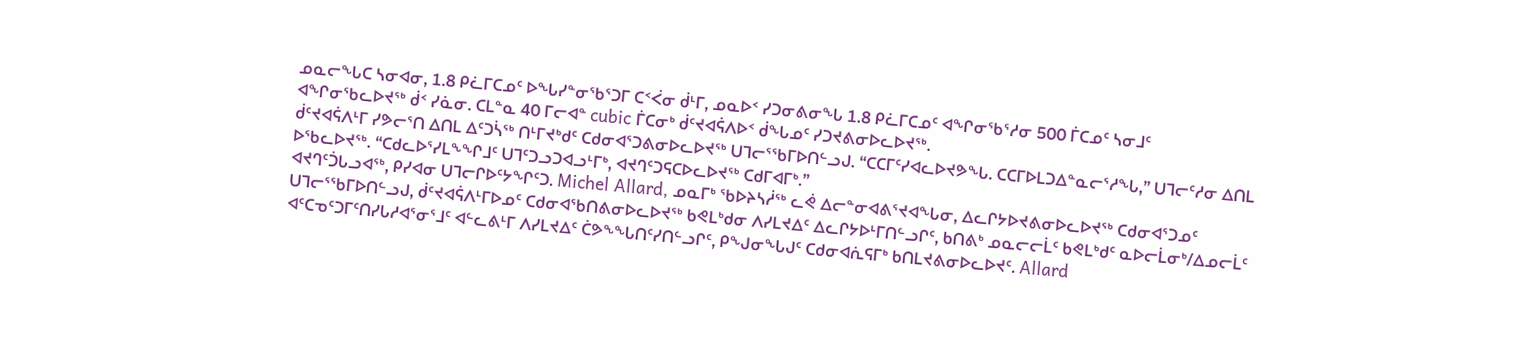ᓄᓇᓕᖓᑕ ᓴᓂᐊᓂ, 1.8 ᑭᓛᒥᑕᓄᑦ ᐅᖓᓯᓐᓂᖃᕐᑐᒥ ᑕᑉᐹᓂ ᑰᒻᒥ, ᓄᓇᐅᑉ ᓯᑐᓂᕕᓂᖓ 1.8 ᑭᓛᒥᑕᓄᑦ ᐊᖏᓂᖃᕐᓱᓂ 500 ᒦᑕᓄᑦ ᓴᓂᒧᑦ ᐊᖏᓂᖃᓚᐅᔪᖅ ᑰᑉ ᓯᓈᓂ. ᑕᒪᓐᓇ 40 ᒥᓕᐊᓐ cubic ᒦᑕᓂᒃ ᑰᑦᔪᐊᕌᐱᐅᑉ ᑰᖓᓄᑦ ᓯᑐᔪᕕᓂᐅᓚᐅᔪᖅ.
ᑰᑦᔪᐊᕌᐱᒻᒥ ᓯᕗᓕᕐᑎ ᐃᑎᒪ ᐃᑦᑐᓵᖅ ᑎᒻᒥᔪᒃᑯᑦ ᑕᑯᓂᐊᕐᑐᕕᓂᐅᓚᐅᔪᖅ ᑌᒣᓕᕐᖃᒥᐅᑎᓪᓗᒍ. “ᑕᑕᒥᑦᓯᐊᓚᐅᔪᕗᖓ. ᑕᑕᒥᐅᒪᑐᐃᓐᓇᓕᕐᓱᖓ,” ᑌᒣᓕᑦᓱᓂ ᐃᑎᒪ ᐅᖃᓚᐅᔪᖅ. “ᑕᑯᓚᐅᕐᓯᒪᖕᖏᒧᑦ ᑌᒣᑦᑐᓗᑐᐊᓗᒻᒥᒃ, ᐊᔪᒉᑦᑐᕋᑕᐅᓚᐅᔪᖅ ᑕᑯᒥᐊᒥᒃ.”
ᐊᔪᒉᑦᑑᒐᓗᐊᖅ, ᑭᓯᐊᓂ ᑌᒣᓕᒋᐅᑦᔭᖏᑦᑐ. Michel Allard, ᓄᓇᒥᒃ ᖃᐅᔨᓴᓲᖅ ᓚᕚ ᐃᓕᓐᓂᐊᕕᕐᔪᐊᖓᓂ, ᐃᓚᒋᔭᐅᔪᕕᓂᐅᓚᐅᔪᖅ ᑕᑯᓂᐊᕐᑐᓄᑦ ᑌᒣᓕᕐᖃᒥᐅᑎᓪᓗᒍ, ᑰᑦᔪᐊᕌᐱᒻᒥᐅᓄᑦ ᑕᑯᓂᐊᖃᑎᕕᓂᐅᓚᐅᔪᖅ ᑲᕙᒪᒃᑯᓂ ᐱᓯᒪᔪᐃᑦ ᐃᓚᒋᔭᐅᒻᒥᑎᓪᓗᒋᑦ, ᑲᑎᕕᒃ ᓄᓇᓕᓕᒫᑦ ᑲᕙᒪᒃᑯᑦ ᓇᐅᓕᒫᓂᒃ/ᐃᓄᓕᒫᑦ ᐊᑦᑕᓀᑦᑐᒥᑦᑎᓯᒐᓱᐊᕐᓂᕐᒧᑦ ᐊᓪᓚᕕᒻᒥ ᐱᓯᒪᔪᐃᑦ ᑖᕗᖕᖓᑎᑦᓯᑎᓪᓗᒋᑦ, ᑭᖑᓂᖓᒍᑦ ᑕᑯᓂᐊᕇᕋᒥᒃ ᑲᑎᒪᔪᕕᓂᐅᓚᐅᔪᑦ. Allard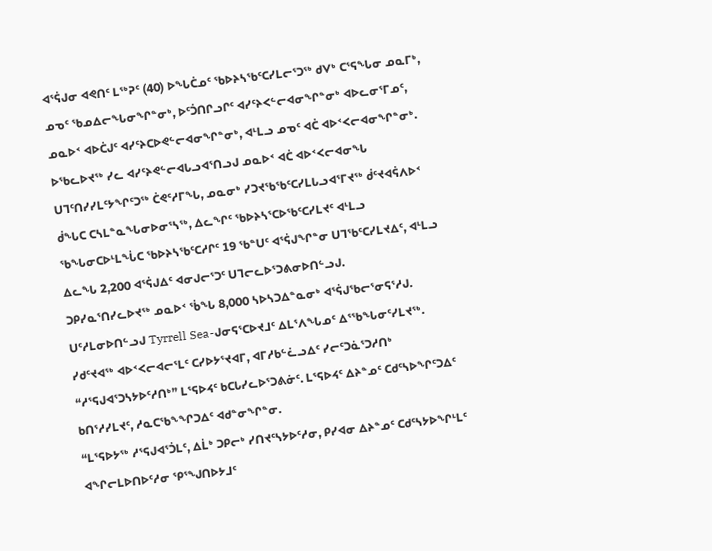ᐊᕐᕌᒍᓂ ᐊᕙᑎᑦ ᒪᖅᕈᑦ (40) ᐅᖓᑖᓄᑦ ᖃᐅᔨᓴᖃᑦᑕᓯᒪᓕᕐᑐᖅ ᑯᐯᒃ ᑕᕐᕋᖓᓂ ᓄᓇᒥᒃ, ᓄᓀᑦ ᖃᓄᐃᓕᖓᓂᖏᓐᓂᒃ, ᐅᑦᑑᑎᒋᓗᒋᑦ ᐊᓯᑦᔨᐸᓪᓕᐊᓂᖏᓐᓂᒃ ᐊᐅᓚᓂᕐᒥᓄᑦ, ᓄᓇᐅᑉ ᐊᐅᑖᒍᑦ ᐊᓯᑦᔨᑕᐅᕙᓪᓕᐊᓂᖏᓐᓂᒃ, ᐊᒻᒪᓗ ᓄᓀᑦ ᐊᑖ ᐊᐅᑉᐸᓕᐊᓂᖏᓐᓂᒃ. ᐅᖃᓚᐅᔪᖅ ᓯᓚ ᐊᓯᑦᔨᕙᓪᓕᐊᒐᓗᐊᕐᑎᓗᒍ ᓄᓇᐅᑉ ᐊᑖ ᐊᐅᑉᐸᓕᐊᓂᖓ ᑌᒣᑦᑎᓯᓯᒪᑦᔭᖏᑦᑐᖅ ᑖᕙᑦᓱᒥᖓ, ᓄᓇᓂᒃ ᓯᑐᔪᖃᖃᑦᑕᓯᒪᒐᓗᐊᕐᒥᔪᖅ ᑰᑦᔪᐊᕌᐱᐅᑉ ᑰᖓᑕ ᑕᓴᒪᓐᓇᖓᓂᐅᓂᕐᓴᖅ, ᐃᓚᖏᑦ ᖃᐅᔨᓴᕐᑕᐅᖃᑦᑕᓯᒪᔪᑦ ᐊᒻᒪᓗ ᖃᖓᓂᑕᐅᒻᒪᖔᑕ ᖃᐅᔨᓴᖃᑦᑕᓱᒋᑦ 19 ᖃᓐᑌᑦ ᐊᕐᕌᒍᖏᓐᓂ ᑌᒣᖃᑦᑕᓯᒪᔪᐃᑦ, ᐊᒻᒪᓗ ᐃᓚᖓ 2,200 ᐊᕐᕌᒍᐃᑦ ᐊᓂᒍᓕᕐᑐᑦ ᑌᒣᓕᓚᐅᕐᑐᕕᓂᐅᑎᓪᓗᒍ.
ᑐᑭᓯᓇᕐᑎᓯᓚᐅᔪᖅ ᓄᓇᐅᑉ ᖄᖓ 8,000 ᓴᐅᓴᑐᐃᓐᓇᓂᒃ ᐊᕐᕌᒍᖃᓕᕐᓂᕋᕐᓱᒍ. ᑌᑦᓱᒪᓂᐅᑎᓪᓗᒍ Tyrrell Sea-ᒍᓂᕋᕐᑕᐅᔪᒧᑦ ᐃᒪᕐᐱᖓᓄᑦ ᐃᕐᖃᖓᓂᑦᓯᒪᔪᖅ. ᓯᑯᑦᔪᐊᖅ ᐊᐅᑉᐸᓕᐊᓕᕐᒪᑦ ᑕᓯᐅᔭᕐᔪᐊᒥ, ᐊᒥᓱᑲᓪᓛᓗᐃᑦ ᓯᓕᑦᑐᓈᕐᑐᓱᑎᒃ “ᓱᕐᕋᒍᐊᕐᑐᓴᔭᐅᑦᓱᑎᒃ” ᒪᕐᕋᐅᔦᑦ ᑲᑕᒐᓯᓚᐅᕐᑐᕕᓃᑦ. ᒪᕐᕋᐅᔦᑦ ᐃᔨᓐᓄᑦ ᑕᑯᑦᓴᐅᖏᑦᑐᐃᑦ ᑲᑎᕐᓱᓯᒪᔪᑦ, ᓱᓇᑕᖃᖕᖏᑐᐃᑦ ᐊᑯᓐᓂᖏᓐᓂ.
“ᒪᕐᕋᐅᔭᖅ ᓱᕐᕋᒍᐊᕐᑑᒪᑦ, ᐃᒫᒃ ᑐᑭᓕᒃ ᓯᑎᔪᑦᓴᔭᐅᑦᓱᓂ, ᑭᓯᐊᓂ ᐃᔨᓐᓄᑦ ᑕᑯᑦᓴᔭᐅᖏᒻᒪᑦ ᐊᖏᓕᒪᐅᑎᐅᑦᓱᓂ ᕿᕐᖑᑎᐅᔭᒧᑦ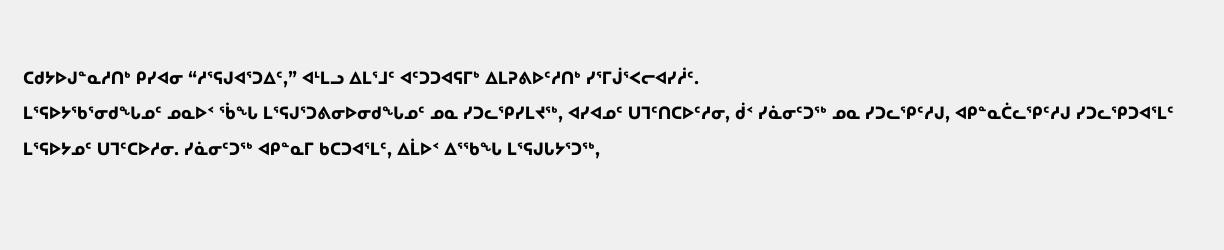ᑕᑯᔭᐅᒍᓐᓇᓱᑎᒃ ᑭᓯᐊᓂ “ᓱᕐᕋᒍᐊᕐᑐᐃᑦ,” ᐊᒻᒪᓗ ᐃᒪᕐᒧᑦ ᐊᑦᑐᑐᐊᕋᒥᒃ ᐃᒪᕈᕕᐅᑦᓱᑎᒃ ᓯᕐᒥᒎᕐᐸᓕᐊᓯᓲᑦ.
ᒪᕐᕋᐅᔭᖃᕐᓂᑯᖓᓄᑦ ᓄᓇᐅᑉ ᖄᖓ ᒪᕐᕋᒍᕐᑐᕕᓂᐅᓂᑯᖓᓄᑦ ᓄᓇ ᓯᑐᓚᕿᓯᒪᔪᖅ, ᐊᓯᐊᓄᑦ ᑌᒣᑦᑎᑕᐅᑦᓱᓂ, ᑰᑉ ᓯᓈᓂᑦᑐᖅ ᓄᓇ ᓯᑐᓚᕿᑦᓱᒍ, ᐊᑭᓐᓇᑖᓚᕿᑦᓱᒍ ᓯᑐᓚᕿᑐᐊᕐᒪᑦ ᒪᕐᕋᐅᔭᓄᑦ ᑌᒣᑦᑕᐅᓱᓂ. ᓯᓈᓂᑦᑐᖅ ᐊᑭᓐᓇᒥ ᑲᑕᑐᐊᕐᒪᑦ, ᐃᒫᐅᑉ ᐃᕐᖃᖓ ᒪᕐᕋᒍᒐᔭᕐᑐᖅ,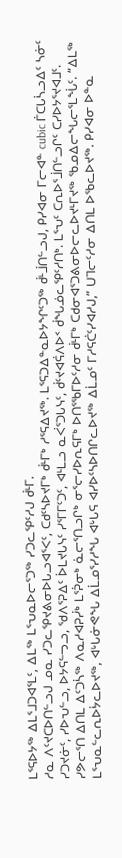ᒪᕐᕋᐅᔭᖅ ᐃᒪᕐᒧᑐᐊᕐᒪᑦ, ᐃᒪᖅ ᒪᕐᕃᓇᐅᓕᕐᑐᖅ ᓯᑐᓚᕿᑦᓱᒍ ᑰᒻᒥ.
ᓱᓇ ᐱᑦᔪᑕᐅᑎᓪᓗᒍ ᓄᓇ ᓯᑐᓚᕿᔪᕕᓂᐅᒐᓗᐊᕐᐸᑦ, ᑕᑯᑦᓴᐅᔪᒥᒃ ᑰᒻᒥᒃ ᓱᕐᕋᐃᔪᖅ. ᒪᕐᕋᑐᐃᓐᓇᐅᔭᖏᑦᑐᖅ ᑰᒻᒨᑎᓪᓗᒍ, ᑭᓯᐊᓂ ᒥᓕᐊᓐ cubic ᒦᑕᒐᓵᓗᐃᑦ ᓴᓃᑦ ᓯᑐᔪᓃᑦ, ᓯᐅᕃᓪᓗ, ᐅᔭᕋᓪᓓᓗ, ᖁᐱᕐᕈᐃᑦ ᐆᒪᔪᒐᓭᑦ ᓯᕐᒥᒥᑦᑐᑦ, ᐊᒻᒪᓗ ᓇᐹᕐᑐᒐᓭᑦ, ᑰᑦᔪᐊᕌᐱᐅᑉ ᑰᖓᓅᓚᕿᑦᓱᑎᒃ. ᒪᕐᕃᑦ ᑕᕆᐅᕐᒨᑎᓪᓗᒋᑦ ᑕᓯᐅᔭᕐᔪᐊᒧᑦ.
ᓯᕗᓕᕐᑎ ᐃᑎᒪ ᐃᑦᑐᓵᖅ ᐱᓇᓱᐊᕈᓰᒃ ᒪᕐᕉᓂᒃ ᓈᓕᕐᑎᓗᒋᒃ ᓂᕐᓕᓯᐅᕆᕋᒥᒃ ᐅᑎᕐᖃᒥᐅᑦᓱᓂ ᑰᒻᒥᒃ ᑕᑯᓂᐊᕐᑐᕕᓂᐅᓕᓚᐅᔪᒻᒥᔪᖅ ᖃᓄᐃᓕᖓᓕᕐᒪᖔᑦ. “ᐃᒪᖅ ᒪᕐᕃᓇᓪᓚᕆᐅᔮᓚᐅᔪᖅ, ᐊᒡᒐᓃᕙᖓ ᐃᒫᓄᕐᓯᓱᖓ ᐊᒡᒐᕋ ᐊᓯᐅᑦᓴᐅᑎᒋᓚᐅᔪᖅ ᐃᒫᓄᑦ ᒥᓱᕋᑖᑦᓯᐊᓱᒍ,” ᑌᒣᓕᑦᓱᓂ ᐃᑎᒪ ᐅᖃᓚᐅᔪᖅ. ᑭᓯᐊᓂ ᐅᓐᓇ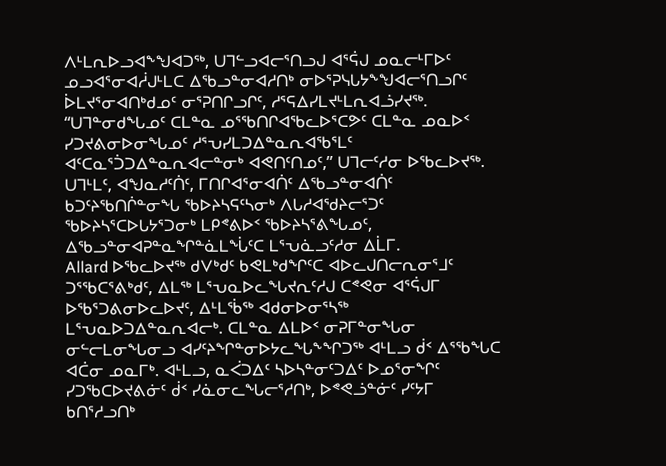ᐱᒻᒪᕆᐅᓗᐊᖕᖑᐊᑐᖅ, ᑌᒣᓪᓗᐊᓕᕐᑎᓗᒍ ᐊᕐᕌᒍ ᓄᓇᓕᒻᒥᐅᑦ ᓄᓗᐊᕐᓂᐊᓲᒍᒻᒪᑕ ᐃᖃᓗᓐᓂᐊᓱᑎᒃ ᓂᐅᕐᕈᓭᒐᔭᖕᖑᐊᓕᕐᑎᓗᒋᑦ ᐆᒪᔪᕐᓂᐊᑎᒃᑯᓄᑦ ᓂᕐᕈᑎᒋᓗᒋᑦ, ᓱᕐᕋᐃᓯᒪᔪᒻᒪᕆᐊᓘᓯᔪᖅ.
“ᑌᒣᓐᓂᑯᖓᓄᑦ ᑕᒪᓐᓇ ᓄᕐᖃᑎᒋᐊᖃᓚᐅᕐᑕᕗᑦ ᑕᒪᓐᓇ ᓄᓇᐅᑉ ᓯᑐᔪᕕᓂᐅᓂᖓᓄᑦ ᓱᕐᕃᓯᒪᑐᐃᓐᓇᕆᐊᖃᕐᒪᑦ ᐊᑦᑕᓇᕐᑑᑐᐃᓐᓇᕆᐊᓕᓐᓂᒃ ᐊᕙᑎᑦᑎᓄᑦ,” ᑌᒣᓕᑦᓱᓂ ᐅᖃᓚᐅᔪᖅ. ᑌᒣᒻᒪᑦ, ᐊᖑᓇᓱᑦᑏᑦ, ᒥᑎᒋᐊᕐᓂᐊᑏᑦ ᐃᖃᓗᓐᓂᐊᑏᑦ ᑲᑐᑦᔨᖃᑎᒌᓐᓂᖓ ᖃᐅᔨᓴᕋᑦᓴᓂᒃ ᐱᒐᓱᐊᖁᔨᓕᕐᑐᑦ ᖃᐅᔨᓴᕐᑕᐅᒐᔭᕐᑐᓂᒃ ᒪᑭᕝᕕᐅᑉ ᖃᐅᔨᓴᕐᕕᖓᓄᑦ, ᐃᖃᓗᓐᓂᐊᕈᓐᓇᖏᓐᓈᒪᖔᑦᑕ ᒪᕐᕃᓈᓗᑦᓱᓂ ᐃᒫᒥ.
Allard ᐅᖃᓚᐅᔪᖅ ᑯᐯᒃᑯᑦ ᑲᕙᒪᒃᑯᖏᑦᑕ ᐊᐅᓚᒍᑎᓕᕆᓂᕐᒧᑦ ᑐᕐᖃᑕᕐᕕᒃᑯᑦ, ᐃᒪᖅ ᒪᕐᕃᓇᐅᓚᖓᔪᕆᑦᓱᒍ ᑕᕝᕙᓂ ᐊᕐᕌᒍᒥ ᐅᖃᕐᑐᕕᓂᐅᓚᐅᔪᑦ, ᐃᒻᒪᖄᖅ ᐊᑯᓂᐅᓂᕐᓴᖅ ᒪᕐᕃᓇᐅᑐᐃᓐᓇᕆᐊᓕᒃ. ᑕᒪᓐᓇ ᐃᒪᐅᑉ ᓂᕈᒥᓐᓂᖓᓂ ᓂᓪᓕᒪᓂᖓᓂᓗ ᐊᓯᑦᔨᖏᓐᓂᐅᔭᓚᖓᖕᖏᑐᖅ ᐊᒻᒪᓗ ᑰᑉ ᐃᕐᖃᖓᑕ ᐊᑖᓂ ᓄᓇᒥᒃ. ᐊᒻᒪᓗ, ᓇᐹᑐᐃᑦ ᓴᐅᓴᓐᓂᑦᑐᐃᑦ ᐅᓄᕐᓂᖏᑦ ᓯᑐᖃᑕᐅᔪᕕᓃᑦ ᑰᑉ ᓯᓈᓂᓚᖓᓕᕐᓱᑎᒃ, ᐅᕝᕙᓘᓐᓃᑦ ᓯᑦᔭᒥ ᑲᑎᕐᓱᓗᑎᒃ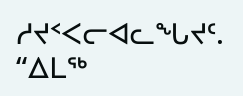ᓱᔪᑉᐸᓕᐊᓚᖓᔪᑦ.
“ᐃᒪᖅ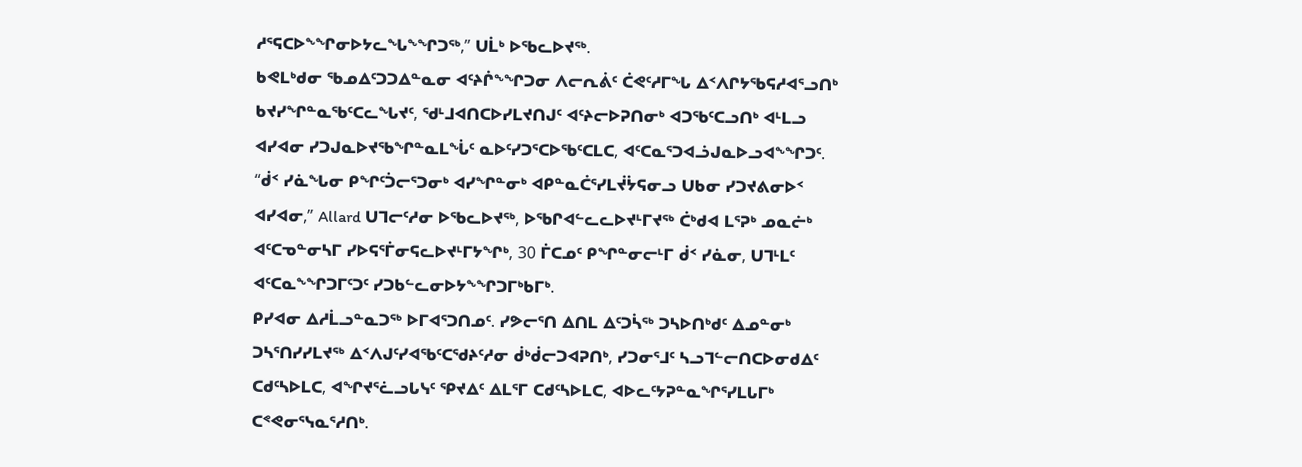ᓱᕐᕋᑕᐅᖕᖏᓂᐅᔭᓚᖓᖕᖏᑐᖅ,” ᑌᒫᒃ ᐅᖃᓚᐅᔪᖅ.
ᑲᕙᒪᒃᑯᓂ ᖃᓄᐃᑦᑐᑐᐃᓐᓇᓂ ᐊᑦᔨᒌᖕᖏᑐᓂ ᐱᓕᕆᕖᑦ ᑖᕙᑦᓱᒥᖓ ᐃᑉᐱᒋᔭᖃᕋᓱᐊᕐᓗᑎᒃ ᑲᔪᓯᖏᓐᓇᖃᑦᑕᓚᖓᔪᑦ, ᖁᒻᒧᐊᑎᑕᐅᓯᒪᔪᑎᒍᑦ ᐊᑦᔨᓕᐅᕈᑎᓂᒃ ᐊᑐᖃᑦᑕᓗᑎᒃ ᐊᒻᒪᓗ ᐊᓯᐊᓂ ᓯᑐᒍᓇᐅᔪᖃᖏᓐᓇᒪᖔᑦ ᓇᐅᑦᓯᑐᕐᑕᐅᖃᑦᑕᒪᑕ, ᐊᑦᑕᓇᕐᑐᐊᓘᒍᓇᐅᓗᐊᖕᖏᑐᑦ. “ᑰᑉ ᓯᓈᖓᓂ ᑭᖏᑦᑑᓕᕐᑐᓂᒃ ᐊᓯᖏᓐᓂᒃ ᐊᑭᓐᓇᑖᕐᓯᒪᔫᔮᕋᓂᓗ ᑌᑲᓂ ᓯᑐᔪᕕᓂᐅᑉ ᐊᓯᐊᓂ,” Allard ᑌᒣᓕᑦᓱᓂ ᐅᖃᓚᐅᔪᖅ, ᐅᖃᒋᐊᓪᓚᓚᐅᔪᒻᒥᔪᖅ ᑖᒃᑯᐊ ᒪᕐᕈᒃ ᓄᓇᓖᒃ ᐊᑦᑕᓀᓐᓂᓴᒥ ᓯᐅᕋᕐᒦᓂᕋᓚᐅᔪᒻᒥᔭᖏᒃ, 30 ᒦᑕᓄᑦ ᑭᖏᓐᓂᓕᒻᒥ ᑰᑉ ᓯᓈᓂ, ᑌᒣᒻᒪᑦ ᐊᑦᑕᓇᖕᖏᑐᒥᑦᑐᑦ ᓯᑐᑲᓪᓚᓂᐅᔭᖕᖏᑐᒥᒃᑲᒥᒃ.
ᑭᓯᐊᓂ ᐃᓱᒫᓗᓐᓇᑐᖅ ᐅᒥᐊᕐᑐᑎᓄᑦ. ᓯᕗᓕᕐᑎ ᐃᑎᒪ ᐃᑦᑐᓵᖅ ᑐᓴᐅᑎᒃᑯᑦ ᐃᓄᓐᓂᒃ ᑐᓴᕐᑎᓯᓯᒪᔪᖅ ᐃᑉᐱᒍᑦᓯᐊᖃᑦᑕᖁᔨᑦᓱᓂ ᑰᒃᑰᓕᑐᐊᕈᑎᒃ, ᓯᑐᓂᕐᒧᑦ ᓴᓗᒣᓪᓕᑎᑕᐅᓂᑯᐃᑦ ᑕᑯᑦᓴᐅᒪᑕ, ᐊᖏᔪᕐᓛᓗᒐᓭᑦ ᕿᔪᐃᑦ ᐃᒪᕐᒥ ᑕᑯᑦᓴᐅᒪᑕ, ᐊᐅᓚᑦᔭᕈᓐᓇᖏᕐᓯᒪᒐᒥᒃ ᑕᕝᕙᓂᕐᓭᓇᕐᓱᑎᒃ.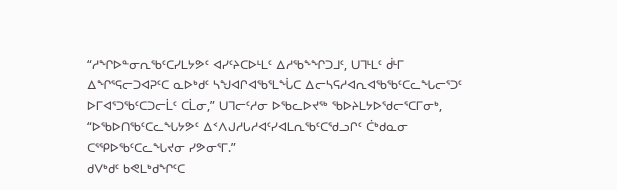“ᓱᖏᐅᓐᓂᕆᖃᑦᑕᓯᒪᔭᕗᑦ ᐊᓯᑦᔨᑕᐅᒻᒪᑦ ᐃᓱᖃᖕᖏᑐᒧᑦ, ᑌᒣᒻᒪᑦ ᑰᒻᒥ ᐃᖏᕐᕋᓕᑐᐊᕈᑦᑕ ᓇᐅᒃᑯᑦ ᓴᖑᐊᒋᐊᖃᕐᒪᖔᑕ ᐃᓕᓴᕋᓱᐊᕆᐊᖃᖃᑦᑕᓚᖓᓕᕐᑐᑦ ᐅᒥᐊᕐᑐᖃᑦᑕᑐᓕᒫᑦ ᑕᒫᓂ,” ᑌᒣᓕᑦᓱᓂ ᐅᖃᓚᐅᔪᖅ ᖃᐅᔨᒪᔭᐅᖁᓕᕐᑕᒥᓂᒃ, “ᐅᖃᐅᑎᖃᑦᑕᓚᖓᔭᕗᑦ ᐃᑉᐱᒍᓱᒐᓱᐊᑦᓯᐊᒪᕆᖃᑦᑕᖁᓗᒋᑦ ᑖᒃᑯᓇᓂ ᑕᕐᕿᐅᖃᑦᑕᓚᖓᔪᓂ ᓯᕗᓂᕐᒥ.”
ᑯᐯᒃᑯᑦ ᑲᕙᒪᒃᑯᖏᑦᑕ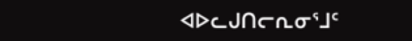ᐊᐅᓚᒍᑎᓕᕆᓂᕐᒧᑦ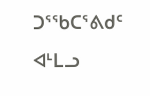ᑐᕐᖃᑕᕐᕕᑯᑦ ᐊᒻᒪᓗ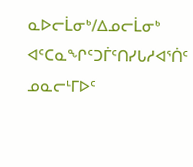ᓇᐅᓕᒫᓂᒃ/ᐃᓄᓕᒫᓂᒃ ᐊᑦᑕᓇᖏᑦᑐᒦᑦᑎᓯᒐᓱᐊᕐᑏᑦ ᓄᓇᓕᒻᒥᐅᑦ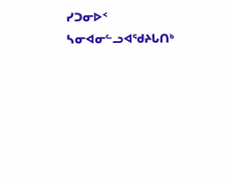ᓯᑐᓂᐅᑉ ᓴᓂᐊᓂᓪᓗᐊᖁᔨᒐᑎᒃ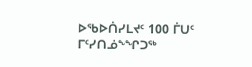ᐅᖃᐅᑏᓯᒪᔪᑦ 100 ᒦᑌᑦ ᒥᑦᓯᑎᓅᖕᖏᑐᖅ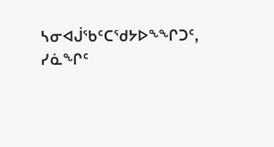ᓴᓂᐊᒎᖃᑦᑕᖁᔭᐅᖕᖏᑐᑦ, ᓯᓈᖏᑦ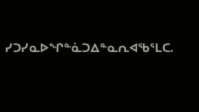ᓯᑐᓯᓇᐅᖏᓐᓈᑐᐃᓐᓇᕆᐊᖃᕐᒪᑕ.